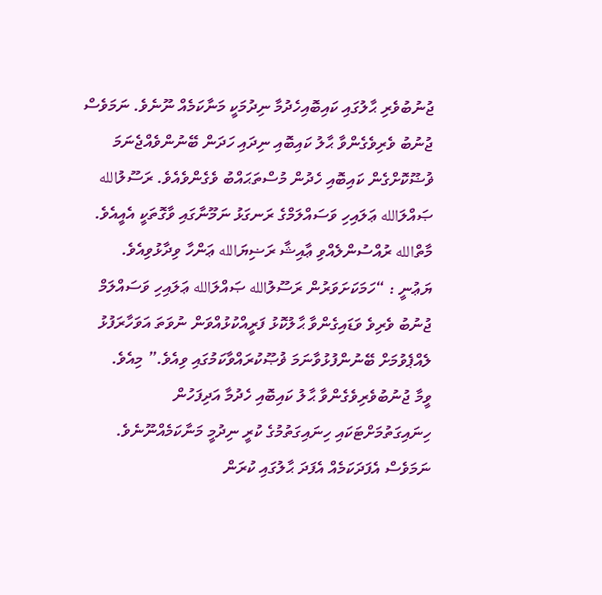ޖުނުބުވެރި ޙާލުގައި ކައިބޮއިހެދުމާ ނިދުމަކީ މަނާކަމެއް ނޫނެވެ. ނަމަވެސް ޖުނުބު ވެރިވެގެންވާ ޙާލު ކައިބޮއި ނިދައި ހަދަން ބޭނުންވެއްޖެނަމަ ޥުޟޫކޮށްގެން ކައިބޮއި ހެދުން މުސްތަޙައްބު ވެގެންވެއެވެ. ރަސޫލުالله ޞައްލަالله ޢަލައިހި ވަސައްލަމްގެ ރަނގަޅު ނަމޫނާގައި ވާގޮތަކީ އެއީއެވެ. މާތްالله ރުއްސުންލެއްވި ޢާއިޝާ ރަޟިޔަالله ޢަންހާ ވިދާޅުވިއެވެ.
ޔަޢުނީ : “ހަމަކަށަވަރުން ރަސޫލުالله ޞައްލަالله ޢަލައިހި ވަސައްލަމް ޖުނުބު ވެރިވެ ވަޑައިގެންވާ ޙާލުކޮޅު ފަރީއްކުޅުއްވަން ނުވަތަ އަވަހާރަފުޅު ލެއްޕެވުމަށް ބޭނުންފުޅުވާނަމަ ޥުޞޫކުރައްވާކަމުގައި ވިއެވެ.” މިއެވެ.
ވީމާ ޖުނުބުވެރިވެގެންވާ ޙާލު ކައިބޮއި ހެދުމާ އަދިފަހުން ހިނައިގަތުމަށްޓަކައި ހިނައިގަތުމުގެ ކުރީ ނިދުމީ މަނާކަމެއްނޫނެވެ. ނަމަވެސް އެފަދަކަމެއް އެފަދަ ޙާލުގައި ކުރަން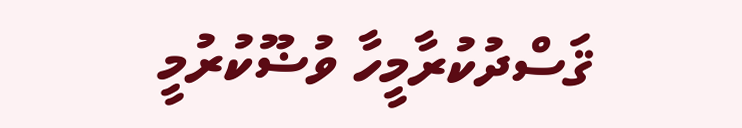ޤަސްދުކުރާމީހާ ވުޟޫކުރުމީ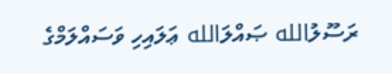ރަސޫލުالله ޞައްލަالله ޢަލައިހި ވަސައްލަމްގެ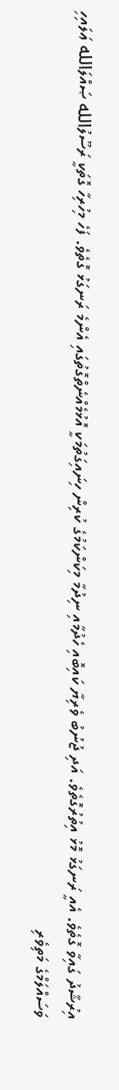އިރުޝާދު ގައިވާ ގޮތެވެ. އެއީ ރަނގަޅު މޮޅު އިތުރުގޮތެވެ. އަދި ޖުނުބު ވެރިޔާ ކައިބޮއި ހެދުމާއި ނިދުމާ މިކަންކަމުގެ ކުރިން ހިނައިގަތުމަކީ އޮޅުމެއްނެތްގޮތުގައި އެންމެ ރަނގަޅު ގޮތެވެ. ފަހެ މިހުރިހާ ގޮތަކީ ރަސޫލުالله ޞައްލަالله ޢަލައިހި ވަސައްލަމްގެ މަތިވެރި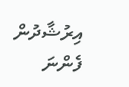އިރުޝާދުން ފެންނަ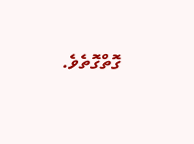ގޮތްގޮތެވެ.